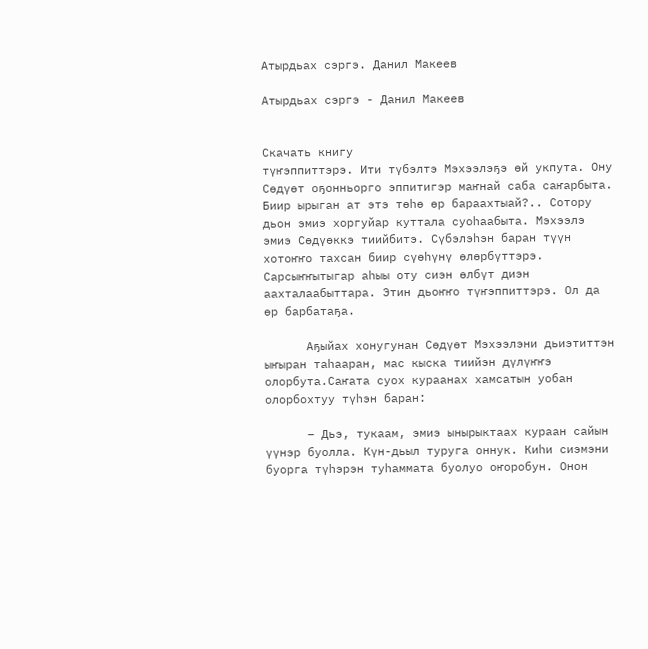Атырдьах сэргэ. Данил Макеев

Атырдьах сэргэ - Данил Макеев


Скачать книгу
түҥэппиттэрэ. Ити түбэлтэ Мэхээлэҕэ өй укпута. Ону Сөдүөт оҕонньорго эппитигэр маҥнай саба саҥарбыта. Биир ырыган ат этэ төһө өр бараахтыай?.. Сотору дьон эмиэ хоргуйар куттала суоһаабыта. Мэхээлэ эмиэ Сөдүөккэ тиийбитэ. Сүбэлэһэн баран түүн хотоҥҥо тахсан биир сүөһүнү өлөрбүттэрэ. Сарсыҥҥытыгар аһыы оту сиэн өлбүт диэн аахталаабыттара. Этин дьоҥҥо түҥэппиттэрэ. Ол да өр барбатаҕа.

      Аҕыйах хонугунан Сөдүөт Мэхээлэни дьиэтиттэн ыҥыран таһааран, мас кыска тиийэн дүлүҥҥэ олорбута.Саҥата суох кураанах хамсатын уобан олорбохтуу түһэн баран:

      – Дьэ, тукаам, эмиэ ынырыктаах кураан сайын үүнэр буолла. Күн-дьыл туруга оннук. Киһи сиэмэни буорга түһэрэн туһаммата буолуо оҥоробун. Онон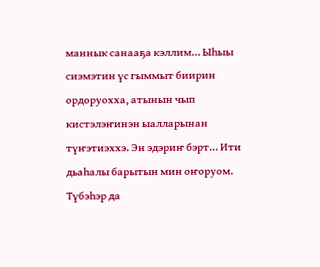маннык санааҕа кэллим… Ыһыы сиэмэтин үс гыммыт биирин ордоруохха, атынын чып кистэлэҥинэн ыалларынан түҥэтиэххэ. Эн эдэриҥ бэрт… Ити дьаһалы барытын мин оҥоруом. Түбэһэр да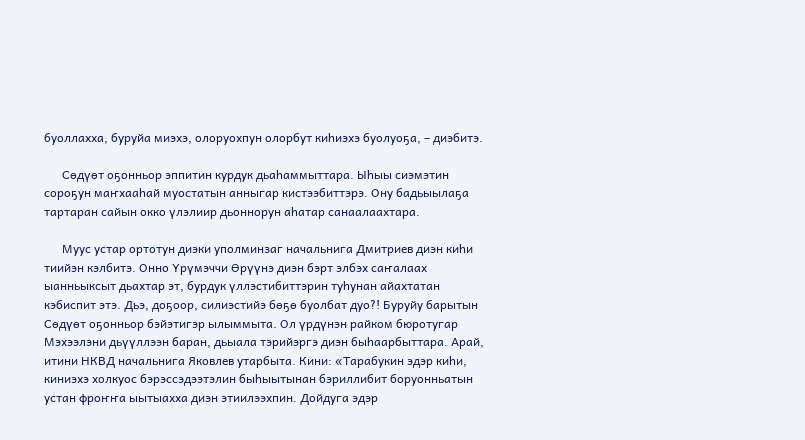буоллахха, буруйа миэхэ, олоруохпун олорбут киһиэхэ буолуоҕа, – диэбитэ.

      Сөдүөт оҕонньор эппитин курдук дьаһаммыттара. Ыһыы сиэмэтин сороҕун маҥхааһай муостатын анныгар кистээбиттэрэ. Ону бадьыылаҕа тартаран сайын окко үлэлиир дьоннорун аһатар санаалаахтара.

      Муус устар ортотун диэки уполминзаг начальнига Дмитриев диэн киһи тиийэн кэлбитэ. Онно Үрүмэччи Өрүүнэ диэн бэрт элбэх саҥалаах ыанньыксыт дьахтар эт, бурдук үллэстибиттэрин туһунан айахтатан кэбиспит этэ. Дьэ, доҕоор, силиэстийэ бөҕө буолбат дуо?! Буруйу барытын Сөдүөт оҕонньор бэйэтигэр ылыммыта. Ол үрдүнэн райком бюротугар Мэхээлэни дьүүллээн баран, дьыала тэрийэргэ диэн быһаарбыттара. Арай, итини НКВД начальнига Яковлев утарбыта. Кини: «Тарабукин эдэр киһи, киниэхэ холкуос бэрэссэдээтэлин быһыытынан бэриллибит боруонньатын устан фроҥҥа ыытыахха диэн этиилээхпин. Дойдуга эдэр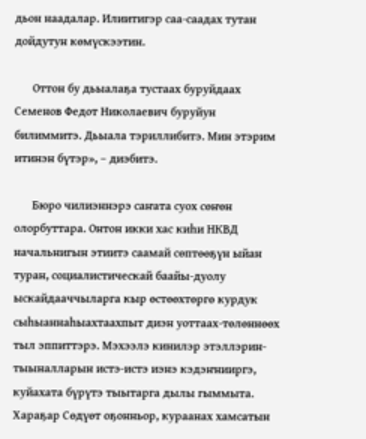дьон наадалар. Илиитигэр саа-саадах тутан дойдутун көмүскээтин.

      Оттон бу дьыалаҕа тустаах буруйдаах Семенов Федот Николаевич буруйун билиммитэ. Дьыала тэриллибитэ. Мин этэрим итинэн бүтэр», – диэбитэ.

      Бюро чилиэннэрэ саҥата суох сөҥөн олорбуттара. Онтон икки хас киһи НКВД начальнигын этиитэ саамай сөптөөҕүн ыйан туран, социалистическай баайы-дуолу ыскайдааччыларга кыр өстөөхтөргө курдук сыһыаннаһыахтаахпыт диэн уоттаах-төлөннөөх тыл эппиттэрэ. Мэхээлэ кинилэр этэллэрин-тыыналларын истэ-истэ иэнэ кэдэҥнииргэ, куйахата бүрүтэ тыытарга дылы гыммыта. Хараҕар Сөдүөт оҕонньор, кураанах хамсатын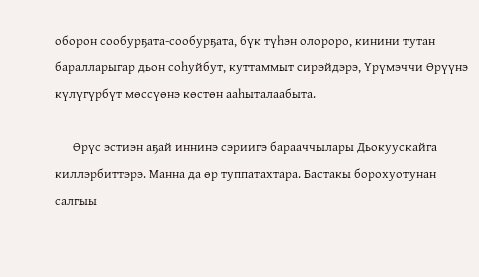оборон сообурҕата-сообурҕата, бүк түһэн олороро, кинини тутан баралларыгар дьон соһуйбут, куттаммыт сирэйдэрэ, Үрүмэччи Өрүүнэ күлүгүрбүт мөссүөнэ көстөн ааһыталаабыта.

      Өрүс эстиэн аҕай иннинэ сэриигэ барааччылары Дьокуускайга киллэрбиттэрэ. Манна да өр туппатахтара. Бастакы борохуотунан салгыы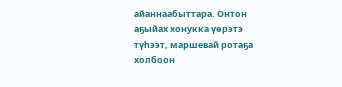айаннаабыттара. Онтон аҕыйах хонукка үөрэтэ түһээт, маршевай ротаҕа холбоон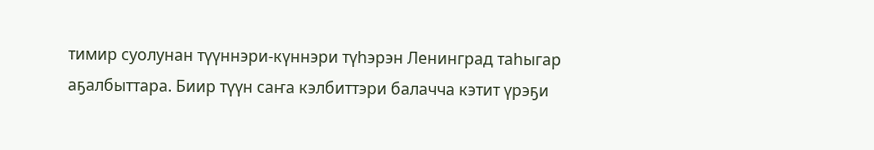тимир суолунан түүннэри-күннэри түһэрэн Ленинград таһыгар аҕалбыттара. Биир түүн саҥа кэлбиттэри балачча кэтит үрэҕи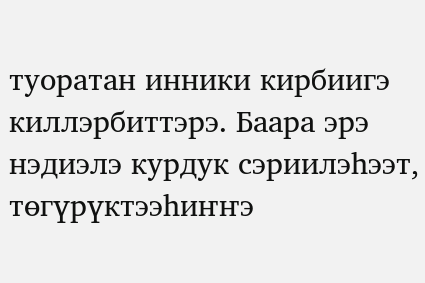туоратан инники кирбиигэ киллэрбиттэрэ. Баара эрэ нэдиэлэ курдук сэриилэһээт, төгүрүктээһиҥҥэ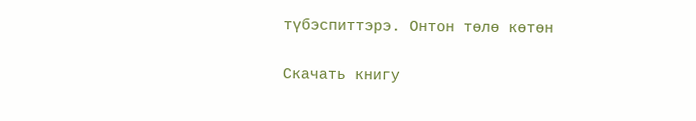түбэспиттэрэ. Онтон төлө көтөн


Скачать книгу